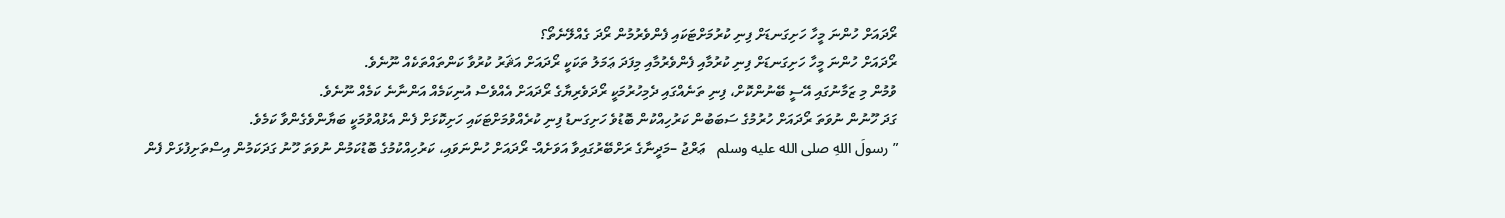ރޯދައަށް ހުންނަ މީހާ ހަށިގަނޑަށް ފިނި ކުރުމަށްޓަކައި ފެންވެރުމުން ރޯދަ ގެއްލޭނެތޯ؟
ރޯދައަށް ހުންނަ މީހާ ހަށިގަނޑަށް ފިނި ކުރުމާއި ފެންވެރުމާއި މިފަދަ ޢަމަލު ތަކަކީ ރޯދައަށް އަޘަރު ކުރުވާ ކަންތައްތަކެއް ނޫނެވެ.
ވުމުން މި ޒަމާނުގައި އޭސީ ބޭނުންކޮށް، ފިނި ތަނެއްގައި ދެމިހުރުމަކީ ރޯދަވެރިޔާގެ ރޯދައަށް އެއްވެސް އުނިކަމެއް އަންނާނެ ކަމެއް ނޫނެވެ.
ގަދަ ހޫނުން ނުވަތަ ރޯދައަށް ހުރުމުގެ ސަބަބުން ކަރުހިއްކުން ބޮޑުވެ ހަށިގަނޑު ފިނި ކުރެއްވުމަށްޓަކައި ހަށިކޮޅަށް ފެން އެޅުއްވުމަކީ ބަޔާންވެގެންވާ ކަމެވެ.
”رسولَ اللهِ صلى الله عليه وسلم   ޢަރްޖު –މަދީނާގެ ރަށްބޭރުގައިވާ އަވަށެއް- ރޯދައަށް ހުންނަވައި، ކަރުހިއްކުމުގެ ބޮޑުކަމުން ނުވަތަ ހޫނު ގަދަކަމުން އިސްތަށިފުޅަށް ފެން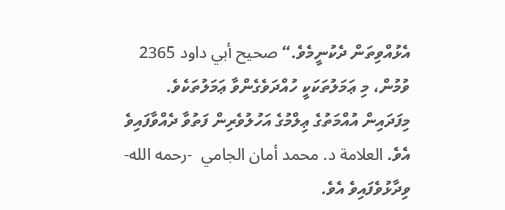އެޅުއްވިތަން ދެކުނީމެވެ.“ صحيح أبي داود 2365
ވުމުން، މި ޢަމަލުތަކަކީ ހުއްދަވެގެންވާ ޢަމަލުތަކެވެ.
މިފަދައިން އުއްމަތުގެ ޢިލްމުގެ އަހުލުވެރިން ފަތުވާ ދެއްވާފައިވެ އެވެ. العلامة د. محمد أمان الجامي  -رحمه الله-  ވިދާޅުވެފައިވެ އެވެ.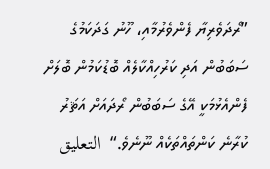”ރޯދަވެރިޔާ ފެންވެރުމާއި، ހޫނު ގަދަކަމުގެ ސަބަބުން އަދި ކަރުހިއްކާލެއް ބޮޑުކަމުން ބޮލަށް ފެންއެޅުމަކީ އޭގެ ސަބަބުން ރޯދައަށް އަޘަރު ކުރާނެ ކަންތައްތަކެއް ނޫނެވެ.“  التعليق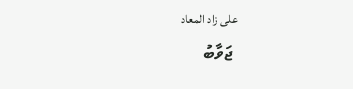على زاد المعاد
 ޖަވާބު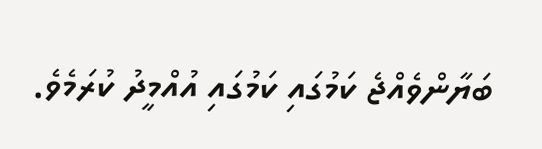ބަޔާންވެއްޖެ ކަމުގައި ކަމުގައި އުއްމީދު ކުރަމެވެ.